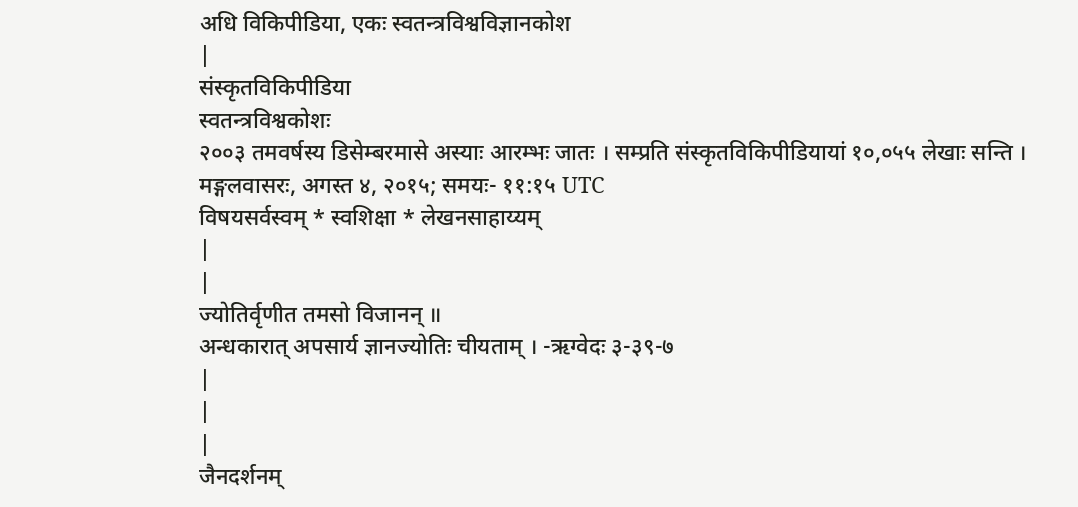अधि विकिपीडिया, एकः स्वतन्त्रविश्वविज्ञानकोश
|
संस्कृतविकिपीडिया
स्वतन्त्रविश्वकोशः
२००३ तमवर्षस्य डिसेम्बरमासे अस्याः आरम्भः जातः । सम्प्रति संस्कृतविकिपीडियायां १०,०५५ लेखाः सन्ति ।
मङ्गलवासरः, अगस्त ४, २०१५; समयः- ११:१५ UTC
विषयसर्वस्वम् * स्वशिक्षा * लेखनसाहाय्यम्
|
|
ज्योतिर्वृणीत तमसो विजानन् ॥
अन्धकारात् अपसार्य ज्ञानज्योतिः चीयताम् । -ऋग्वेदः ३-३९-७
|
|
|
जैनदर्शनम्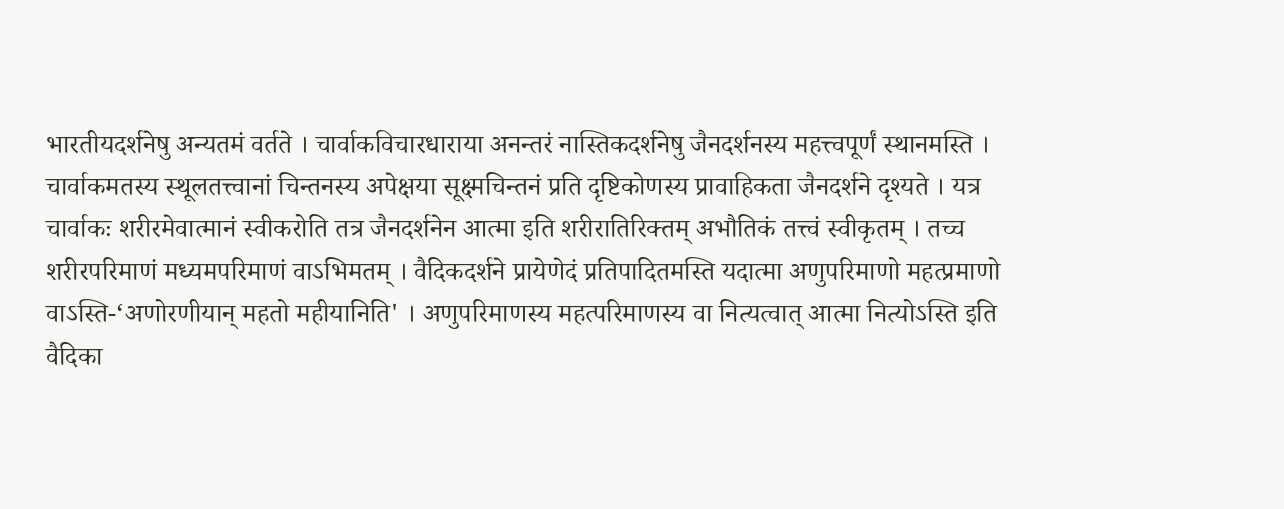भारतीयदर्शनेषु अन्यतमं वर्तते । चार्वाकविचारधाराया अनन्तरं नास्तिकदर्शनेषु जैनदर्शनस्य महत्त्वपूर्णं स्थानमस्ति । चार्वाकमतस्य स्थूलतत्त्वानां चिन्तनस्य अपेक्षया सूक्ष्मचिन्तनं प्रति दृष्टिकोणस्य प्रावाहिकता जैनदर्शने दृश्यते । यत्र चार्वाकः शरीरमेवात्मानं स्वीकरोति तत्र जैनदर्शनेन आत्मा इति शरीरातिरिक्तम् अभौतिकं तत्त्वं स्वीकृतम् । तच्च शरीरपरिमाणं मध्यमपरिमाणं वाऽभिमतम् । वैदिकदर्शने प्रायेणेदं प्रतिपादितमस्ति यदात्मा अणुपरिमाणो महत्प्रमाणो वाऽस्ति-‘अणोरणीयान् महतो महीयानिति' । अणुपरिमाणस्य महत्परिमाणस्य वा नित्यत्वात् आत्मा नित्योऽस्ति इति वैदिका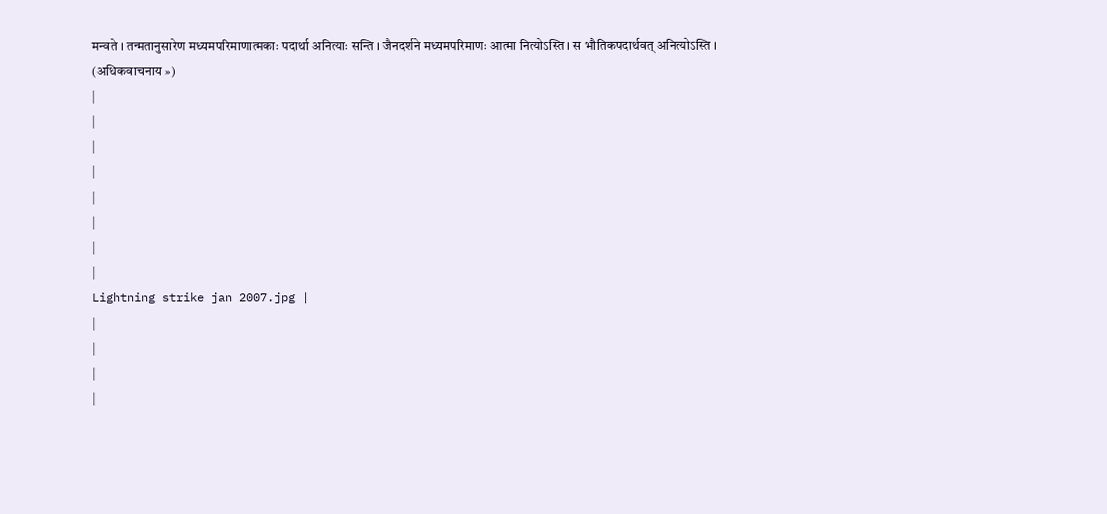मन्वते । तन्मतानुसारेण मध्यमपरिमाणात्मकाः पदार्था अनित्याः सन्ति । जैनदर्शने मध्यमपरिमाणः आत्मा नित्योऽस्ति । स भौतिकपदार्थवत् अनित्योऽस्ति ।
(अधिकवाचनाय »)
|
|
|
|
|
|
|
|
Lightning strike jan 2007.jpg |
|
|
|
|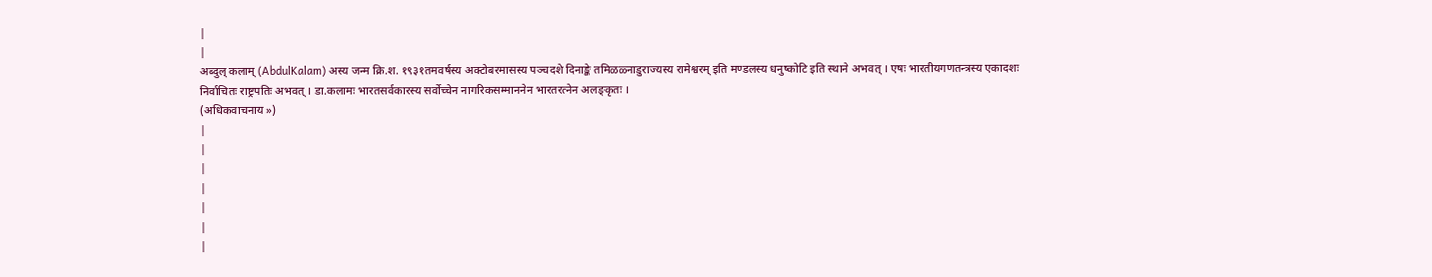|
|
अब्दुल् कलाम् (AbdulKalam) अस्य जन्म क्रि.श. १९३१तमवर्षस्य अक्टोबरमासस्य पञ्चदशे दिनाङ्के तमिळळ्नाडुराज्यस्य रामेश्वरम् इति मण्डलस्य धनुष्कोटि इति स्थाने अभवत् । एषः भारतीयगणतन्त्रस्य एकादशः निर्वाचितः राष्ट्रपतिः अभवत् । डा.कलामः भारतसर्वकारस्य सर्वोच्चेन नागरिकसम्माननेन भारतरत्नेन अलङ्कृतः ।
(अधिकवाचनाय »)
|
|
|
|
|
|
|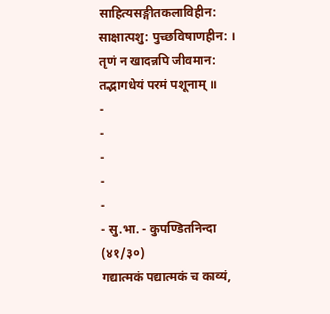साहित्यसङ्गीतकलाविहीन: साक्षात्पशु: पुच्छविषाणहीन: ।
तृणं न खादन्नपि जीवमान: तद्भागधेयं परमं पशूनाम् ॥
-
-
-
-
-
- सु.भा. - कुपण्डितनिन्दा (४१/३०)
गद्यात्मकं पद्यात्मकं च काव्यं,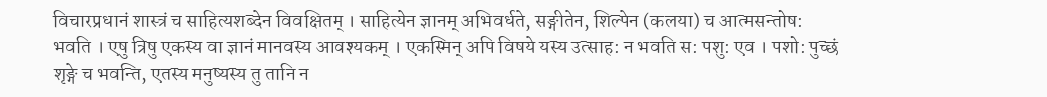विचारप्रधानं शास्त्रं च साहित्यशब्देन विवक्षितम् । साहित्येन ज्ञानम् अभिवर्धते, सङ्गीतेन, शिल्पेन (कलया) च आत्मसन्तोष: भवति । एषु त्रिषु एकस्य वा ज्ञानं मानवस्य आवश्यकम् । एकस्मिन् अपि विषये यस्य उत्साह: न भवति स: पशु: एव । पशो: पुच्छं शृङ्गे च भवन्ति, एतस्य मनुष्यस्य तु तानि न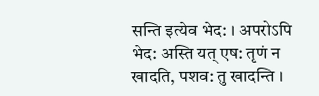सन्ति इत्येव भेद: । अपरोऽपि भेद: अस्ति यत् एष: तृणं न खादति, पशव: तु खादन्ति ।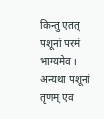किन्तु एतत् पशूनां परमं भाग्यमेव । अन्यथा पशूनां तृणम् एव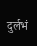दुर्लभं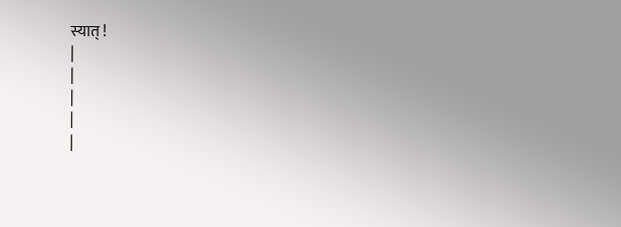स्यात् !
|
|
|
|
|